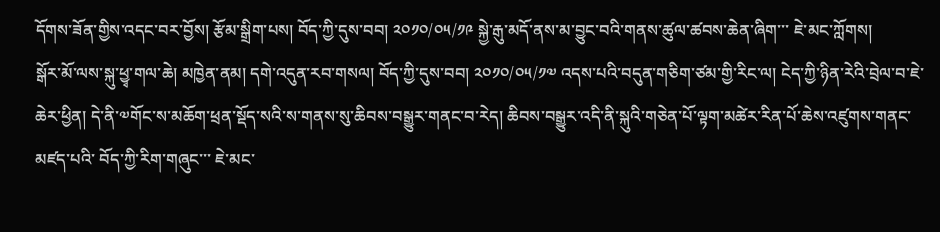དོགས་ཟོན་གྱིས་འདང་བར་བྱོས། རྩོམ་སྒྲིག་པས། བོད་ཀྱི་དུས་བབ། ༢༠༡༠/༠༥/༡༩ སྐྱེ་རྒུ་མདོ་ནས་མ་བྱུང་བའི་གནས་ཚུལ་ཚབས་ཆེན་ཞིག་་་ ཇེ་མང་ཀློགས།
སྒོར་མོ་ལས་སྐུ་ཕྱྭ་གལ་ཆེ། མཁྱེན་ནམ། དགེ་འདུན་རབ་གསལ། བོད་ཀྱི་དུས་བབ། ༢༠༡༠/༠༥/༡༧ འདས་པའི་བདུན་གཅིག་ཙམ་གྱི་རིང་ལ། ངེད་ཀྱི་ཉིན་རེའི་བྲེལ་བ་ཇེ་ཆེར་ཕྱིན། དེ་ནི་༧གོང་ས་མཆོག་ཕྲན་སྡོད་སའི་ས་གནས་སུ་ཆིབས་བསྒྱུར་གནང་བ་རེད། ཆིབས་བསྒྱུར་འདི་ནི་སྐུའི་གཅེན་པོ་ལྟག་མཚེར་རིན་པོ་ཆེས་འཛུགས་གནང་མཛད་པའི་ བོད་ཀྱི་རིག་གཞུང་་་ ཇེ་མང་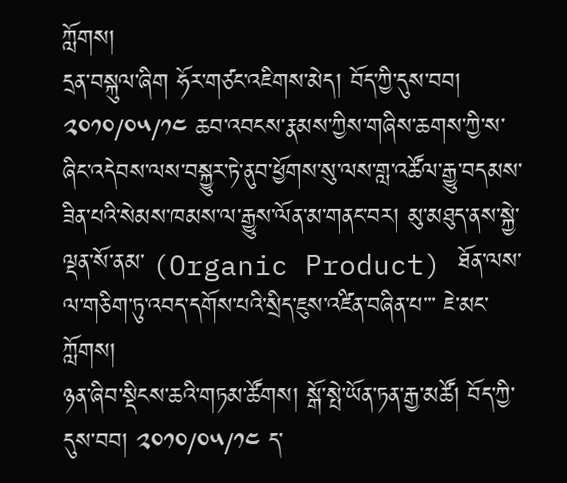ཀློགས།
དྲན་བསྐུལ་ཞིག ཧོར་གཙང་འཇིགས་མེད། བོད་ཀྱི་དུས་བབ། ༢༠༡༠/༠༥/༡༤ ཆབ་འབངས་རྣམས་ཀྱིས་གཞིས་ཆགས་ཀྱི་ས་ཞིང་འདེབས་ལས་བསྐྱུར་ཏེ་ནུབ་ཕྱོགས་སུ་ལས་གླ་འཚོལ་རྒྱུ་བདམས་ཟིན་པའི་སེམས་ཁམས་ལ་རྒྱུས་ལོན་མ་གནང་བར། མུ་མཐུད་ནས་སྐྱེ་ལྡན་སོ་ནམ་ (Organic Product) ཐོན་ལས་ལ་གཅིག་ཏུ་འབད་དགོས་པའི་སྲིད་ཇུས་འཛིན་བཞིན་པ་་་ ཇེ་མང་ཀློགས།
ཉན་ཞིབ་སྡིངས་ཆའི་གཏམ་ཚོགས། སྒོ་སྤེ་ཡོན་ཏན་རྒྱ་མཚོ། བོད་ཀྱི་དུས་བབ། ༢༠༡༠/༠༥/༡༤ ད་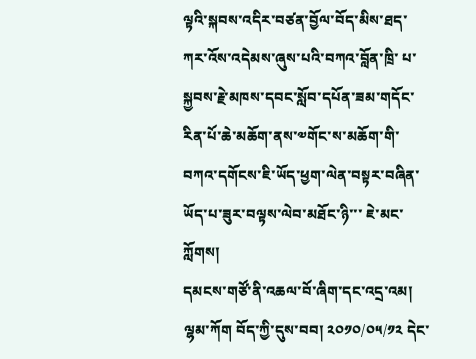ལྟའི་སྐབས་འདིར་བཙན་བྱོལ་བོད་མིས་ཐད་ཀར་འོས་འདེམས་ཞུས་པའི་བཀའ་བློན་ཁྲི་ པ་སྐྱབས་རྗེ་མཁས་དབང་སློབ་དཔོན་ཟམ་གདོང་རིན་པོ་ཆེ་མཆོག་ནས་༧གོང་ས་མཆོག་གི་ བཀའ་དགོངས་ཇི་ཡོད་ཕྱག་ལེན་བསྟར་བཞིན་ཡོད་པ་ཟུར་བལྟས་ལེབ་མཐོང་ཉི་་་ ཇེ་མང་ཀློགས།
དམངས་གཙོ་ནི་འཆལ་བོ་ཞིག་དང་འདྲ་འམ། ལྷམ་ཀོག བོད་ཀྱི་དུས་བབ། ༢༠༡༠/༠༥/༡༢ དེང་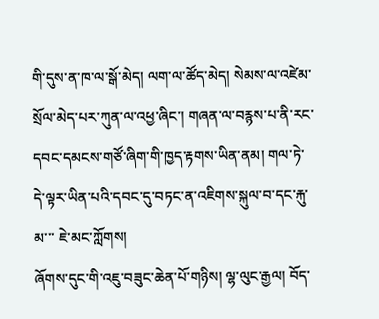གི་དུས་ན་ཁ་ལ་སྒོ་མེད། ལག་ལ་ཚོད་མེད། སེམས་ལ་འཛེམ་སྲོལ་མེད་པར་ཀུན་ལ་འཕྱ་ཞིང་། གཞན་ལ་བརྙས་པ་ནི་རང་དབང་དམངས་གཙོ་ཞིག་གི་ཁྱད་རྟགས་ཡིན་ནམ། གལ་ཏེ་དེ་ལྟར་ཡིན་པའི་དབང་དུ་བཏང་ན་འཇིགས་སྐུལ་བ་དང་རྐུ་མ་་་ ཇེ་མང་ཀློགས།
ཞོགས་དུང་གི་འཇུ་བཟུང་ཆེན་པོ་གཉིས། ལྷ་ལུང་རྒྱལ། བོད་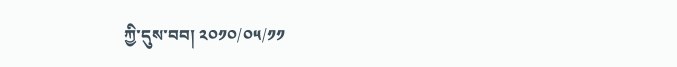ཀྱི་དུས་བབ། ༢༠༡༠/༠༥/༡༡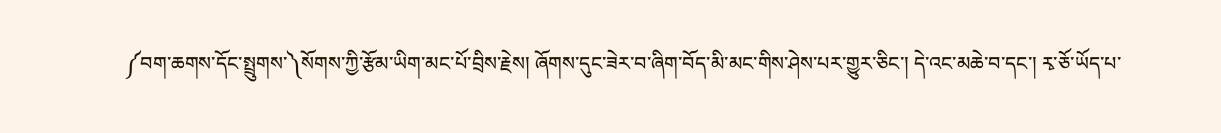༼བག་ཆགས་དོང་སྤྲུགས་༽སོགས་ཀྱི་རྩོམ་ཡིག་མང་པོ་བྲིས་རྗེས། ཞོགས་དུང་ཟེར་བ་ཞིག་བོད་མི་མང་གིས་ཤེས་པར་གྱུར་ཅིང་། དེ་འང་མཆེ་བ་དང་། རྭ་ཅོ་ཡོད་པ་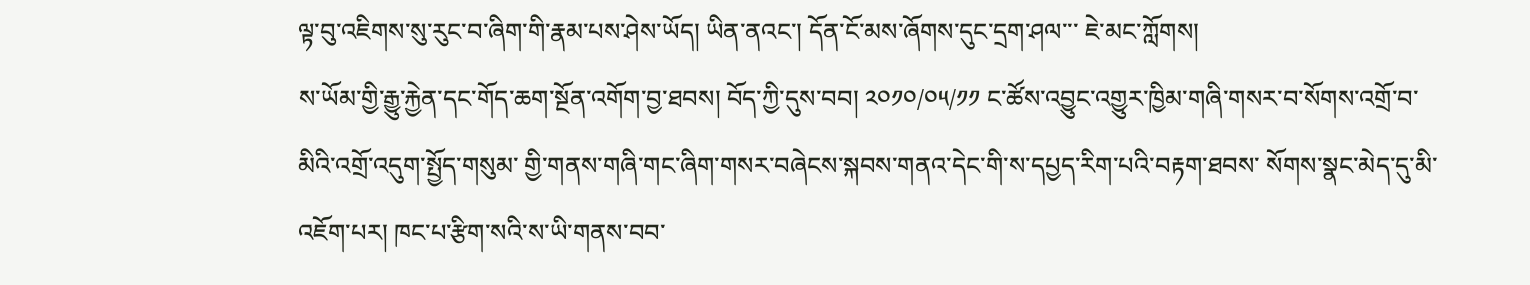ལྟ་བུ་འཇིགས་སུ་རུང་བ་ཞིག་གི་རྣམ་པས་ཤེས་ཡོད། ཡིན་ནའང་། དོན་ངོ་མས་ཞོགས་དུང་དྲག་ཤལ་་་ ཇེ་མང་ཀློགས།
ས་ཡོམ་གྱི་རྒྱུ་རྐྱེན་དང་གོད་ཆག་སྔོན་འགོག་བྱ་ཐབས། བོད་ཀྱི་དུས་བབ། ༢༠༡༠/༠༥/༡༡ ང་ཚོས་འབྱུང་འགྱུར་ཁྱིམ་གཞི་གསར་བ་སོགས་འགྲོ་བ་མིའི་འགྲོ་འདུག་སྤྱོད་གསུམ་ གྱི་གནས་གཞི་གང་ཞིག་གསར་བཞེངས་སྐབས་གནའ་དེང་གི་ས་དཔྱད་རིག་པའི་བརྟག་ཐབས་ སོགས་སྣང་མེད་དུ་མི་འཇོག་པར། ཁང་པ་རྩིག་སའི་ས་ཡི་གནས་བབ་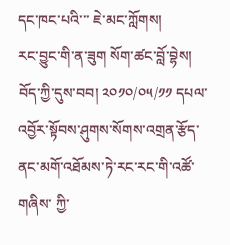དང་ཁང་པའི་་་ ཇེ་མང་ཀློགས།
རང་བྱུང་གི་ན་ཟུག སོག་ཚང་བློ་བྷེས། བོད་ཀྱི་དུས་བབ། ༢༠༡༠/༠༥/༡༡ དཔལ་འབྱོར་སྟོབས་ཤུགས་སོགས་འགྲན་རྩོད་ནང་མགོ་འཐོམས་ཏེ་རང་རང་གི་འཚོ་གཞིས་ ཀྱི་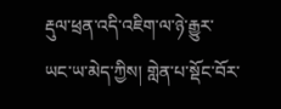རྡུལ་ཕྲན་འདི་འཇིག་ལ་ཉེ་རྒྱུར་ཡང་ཡ་མེད་ཀྱིས། གླེན་པ་སྡོང་བོར་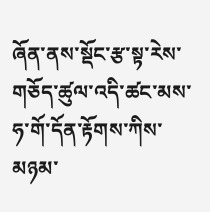ཞོན་ནས་སྡོང་རྩ་སྟ་རེས་གཅོད་ཚུལ་འདི་ཚང་མས་ཧ་གོ་དོན་རྟོགས་ཀིས་མཉམ་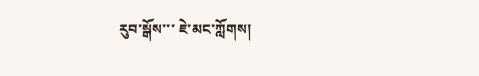རུབ་སྒོས་་་ ཇེ་མང་ཀློགས།